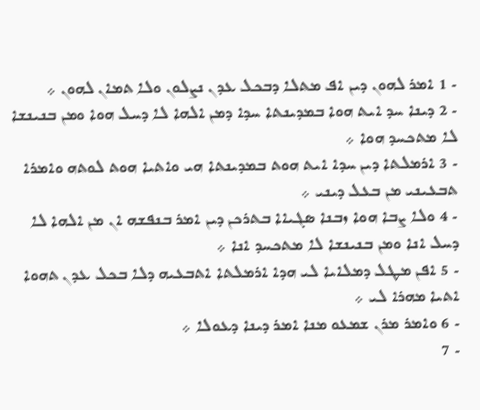- 1 ܐܡܪ ܠܗܘܢ ܕܝܢ ܐܦ ܡܬܠܐ ܕܒܟܠ ܥܕܢ ܢܨܠܘܢ ܘܠܐ ܬܡܐܢ ܠܗܘܢ ܀
- 2 ܕܝܢܐ ܚܕ ܐܝܬ ܗܘܐ ܒܡܕܝܢܬܐ ܚܕܐ ܕܡܢ ܐܠܗܐ ܠܐ ܕܚܠ ܗܘܐ ܘܡܢ ܒܢܝܢܫܐ ܠܐ ܡܬܟܚܕ ܗܘܐ ܀
- 3 ܐܪܡܠܬܐ ܕܝܢ ܚܕܐ ܐܝܬ ܗܘܬ ܒܡܕܝܢܬܐ ܗܝ ܘܐܬܝܐ ܗܘܬ ܠܘܬܗ ܘܐܡܪܐ ܬܒܥܝܢܝ ܡܢ ܒܥܠ ܕܝܢܝ ܀
- 4 ܘܠܐ ܨܒܐ ܗܘܐ ܙܒܢܐ ܤܓܝܐܐ ܒܬܪܟܢ ܕܝܢ ܐܡܪ ܒܢܦܫܗ ܐܢ ܡܢ ܐܠܗܐ ܠܐ ܕܚܠ ܐܢܐ ܘܡܢ ܒܢܝܢܫܐ ܠܐ ܡܬܟܚܕ ܐܢܐ ܀
- 5 ܐܦܢ ܡܛܠ ܕܡܠܐܝܐ ܠܝ ܗܕܐ ܐܪܡܠܬܐ ܐܬܒܥܝܗ ܕܠܐ ܒܟܠ ܥܕܢ ܬܗܘܐ ܐܬܝܐ ܡܗܪܐ ܠܝ ܀
- 6 ܘܐܡܪ ܡܪܢ ܫܡܥܘ ܡܢܐ ܐܡܪ ܕܝܢܐ ܕܥܘܠܐ ܀
- 7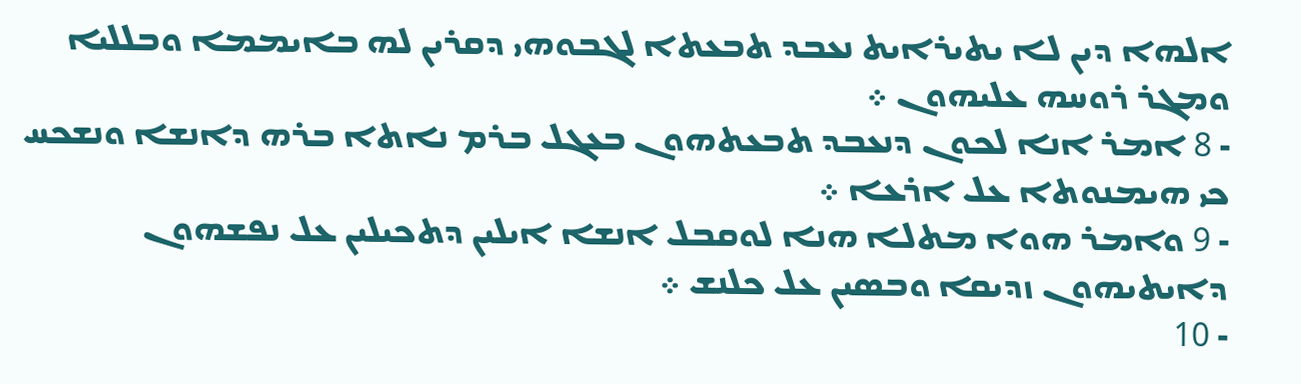ܐܠܗܐ ܕܝܢ ܠܐ ܝܬܝܪܐܝܬ ܢܥܒܕ ܬܒܥܬܐ ܠܓܒܘܗܝ ܕܩܪܝܢ ܠܗ ܒܐܝܡܡܐ ܘܒܠܠܝܐ ܘܡܓܪ ܪܘܚܗ ܥܠܝܗܘܢ ܀
- 8 ܐܡܪ ܐܢܐ ܠܟܘܢ ܕܢܥܒܕ ܬܒܥܬܗܘܢ ܒܥܓܠ ܒܪܡ ܢܐܬܐ ܒܪܗ ܕܐܢܫܐ ܘܢܫܟܚ ܟܝ ܗܝܡܢܘܬܐ ܥܠ ܐܪܥܐ ܀
- 9 ܘܐܡܪ ܗܘܐ ܡܬܠܐ ܗܢܐ ܠܘܩܒܠ ܐܢܫܐ ܐܝܠܝܢ ܕܬܟܝܠܝܢ ܥܠ ܢܦܫܗܘܢ ܕܐܝܬܝܗܘܢ ܙܕܝܩܐ ܘܒܤܝܢ ܥܠ ܟܠܢܫ ܀
- 10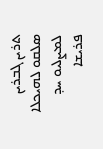ܬܪܝܢ ܓܒܪܝܢ ܤܠܩܘ ܠܗܝܟܠܐ ܠܡܨܠܝܘ ܚܕ ܦܪܝܫܐ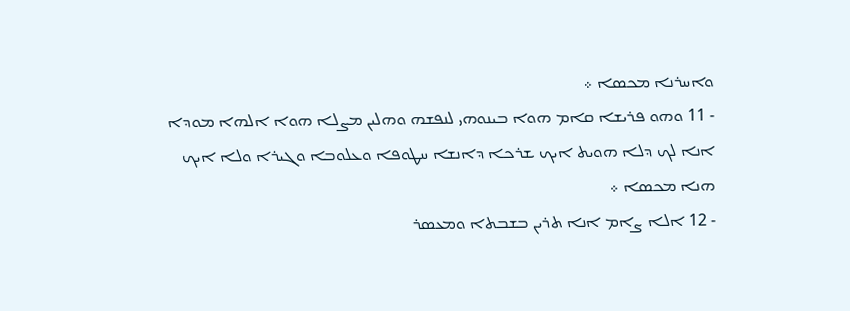ܘܐܚܪܢܐ ܡܟܤܐ ܀
- 11 ܘܗܘ ܦܪܝܫܐ ܩܐܡ ܗܘܐ ܒܝܢܘܗܝ ܠܢܦܫܗ ܘܗܠܝܢ ܡܨܠܐ ܗܘܐ ܐܠܗܐ ܡܘܕܐ ܐܢܐ ܠܟ ܕܠܐ ܗܘܝܬ ܐܝܟ ܫܪܟܐ ܕܐܢܫܐ ܚܛܘܦܐ ܘܥܠܘܒܐ ܘܓܝܪܐ ܘܠܐ ܐܝܟ ܗܢܐ ܡܟܤܐ ܀
- 12 ܐܠܐ ܨܐܡ ܐܢܐ ܬܪܝܢ ܒܫܒܬܐ ܘܡܥܤܪ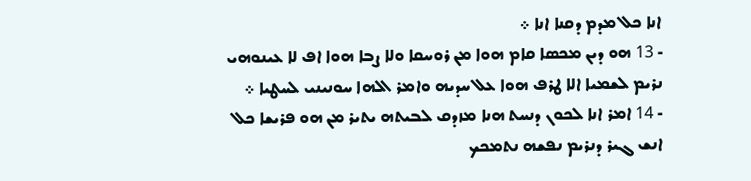ܐܢܐ ܟܠ ܡܕܡ ܕܩܢܐ ܐܢܐ ܀
- 13 ܗܘ ܕܝܢ ܡܟܤܐ ܩܐܡ ܗܘܐ ܡܢ ܪܘܚܩܐ ܘܠܐ ܨܒܐ ܗܘܐ ܐܦ ܠܐ ܥܝܢܘܗܝ ܢܪܝܡ ܠܫܡܝܐ ܐܠܐ ܛܪܦ ܗܘܐ ܥܠ ܚܕܝܗ ܘܐܡܪ ܐܠܗܐ ܚܘܢܝܢܝ ܠܚܛܝܐ ܀
- 14 ܐܡܪ ܐܢܐ ܠܟܘܢ ܕܢܚܬ ܗܢܐ ܡܙܕܩ ܠܒܝܬܗ ܝܬܝܪ ܡܢ ܗܘ ܦܪܝܫܐ ܟܠ ܐܢܫ ܓܝܪ ܕܢܪܝܡ ܢܦܫܗ ܢܬܡܟܟ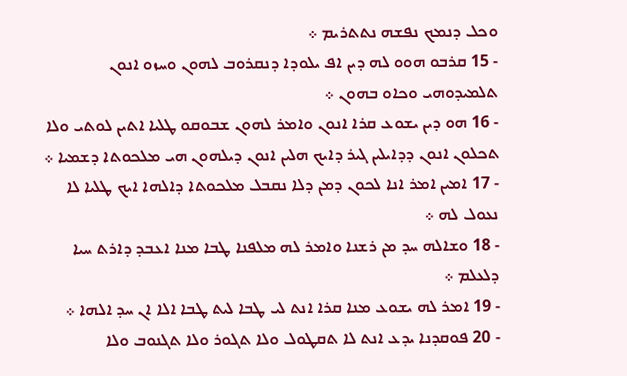ܘܟܠ ܕܢܡܟ ܢܦܫܗ ܢܬܬܪܝܡ ܀
- 15 ܩܪܒܘ ܗܘܘ ܠܗ ܕܝܢ ܐܦ ܝܠܘܕܐ ܕܢܩܪܘܒ ܠܗܘܢ ܘܚܙܘ ܐܢܘܢ ܬܠܡܝܕܘܗܝ ܘܟܐܘ ܒܗܘܢ ܀
- 16 ܗܘ ܕܝܢ ܝܫܘܥ ܩܪܐ ܐܢܘܢ ܘܐܡܪ ܠܗܘܢ ܫܒܘܩܘ ܛܠܝܐ ܐܬܝܢ ܠܘܬܝ ܘܠܐ ܬܟܠܘܢ ܐܢܘܢ ܕܕܐܝܠܝܢ ܓܝܪ ܕܐܝܟ ܗܠܝܢ ܐܢܘܢ ܕܝܠܗܘܢ ܗܝ ܡܠܟܘܬܐ ܕܫܡܝܐ ܀
- 17 ܐܡܝܢ ܐܡܪ ܐܢܐ ܠܟܘܢ ܕܡܢ ܕܠܐ ܢܩܒܠ ܡܠܟܘܬܐ ܕܐܠܗܐ ܐܝܟ ܛܠܝܐ ܠܐ ܢܥܘܠ ܠܗ ܀
- 18 ܘܫܐܠܗ ܚܕ ܡܢ ܪܫܢܐ ܘܐܡܪ ܠܗ ܡܠܦܢܐ ܛܒܐ ܡܢܐ ܐܥܒܕ ܕܐܪܬ ܚܝܐ ܕܠܥܠܡ ܀
- 19 ܐܡܪ ܠܗ ܝܫܘܥ ܡܢܐ ܩܪܐ ܐܢܬ ܠܝ ܛܒܐ ܠܝܬ ܛܒܐ ܐܠܐ ܐܢ ܚܕ ܐܠܗܐ ܀
- 20 ܦܘܩܕܢܐ ܝܕܥ ܐܢܬ ܠܐ ܬܩܛܘܠ ܘܠܐ ܬܓܘܪ ܘܠܐ ܬܓܢܘܒ ܘܠܐ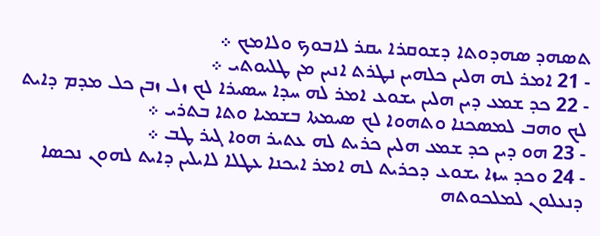ܬܤܗܕ ܤܗܕܘܬܐ ܕܫܘܩܪܐ ܝܩܪ ܠܐܒܘܟ ܘܠܐܡܟ ܀
- 21 ܐܡܪ ܠܗ ܗܠܝܢ ܟܠܗܝܢ ܢܛܪܬ ܐܢܝܢ ܡܢ ܛܠܝܘܬܝ ܀
- 22 ܟܕ ܫܡܥ ܕܝܢ ܗܠܝܢ ܝܫܘܥ ܐܡܪ ܠܗ ܚܕܐ ܚܤܝܪܐ ܠܟ ܙܠ ܙܒܢ ܟܠ ܡܕܡ ܕܐܝܬ ܠܟ ܘܗܒ ܠܡܤܟܢܐ ܘܬܗܘܐ ܠܟ ܤܝܡܬܐ ܒܫܡܝܐ ܘܬܐ ܒܬܪܝ ܀
- 23 ܗܘ ܕܝܢ ܟܕ ܫܡܥ ܗܠܝܢ ܟܪܝܬ ܠܗ ܥܬܝܪ ܗܘܐ ܓܝܪ ܛܒ ܀
- 24 ܘܟܕ ܚܙܐ ܝܫܘܥ ܕܟܪܝܬ ܠܗ ܐܡܪ ܐܝܟܢܐ ܥܛܠܐ ܠܐܝܠܝܢ ܕܐܝܬ ܠܗܘܢ ܢܟܤܐ ܕܢܥܠܘܢ ܠܡܠܟܘܬܗ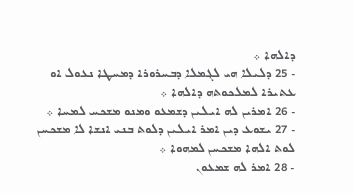ܕܐܠܗܐ ܀
- 25 ܕܠܝܠܐ ܗܝ ܠܓܡܠܐ ܕܒܚܪܘܪܐ ܕܡܚܛܐ ܢܥܘܠ ܐܘ ܥܬܝܪܐ ܠܡܠܟܘܬܗ ܕܐܠܗܐ ܀
- 26 ܐܡܪܝܢ ܠܗ ܐܝܠܝܢ ܕܫܡܥܘ ܘܡܢܘ ܡܫܟܚ ܠܡܚܐ ܀
- 27 ܝܫܘܥ ܕܝܢ ܐܡܪ ܐܝܠܝܢ ܕܠܘܬ ܒܢܝ ܐܢܫܐ ܠܐ ܡܫܟܚܢ ܠܘܬ ܐܠܗܐ ܡܫܟܚܢ ܠܡܗܘܐ ܀
- 28 ܐܡܪ ܠܗ ܫܡܥܘܢ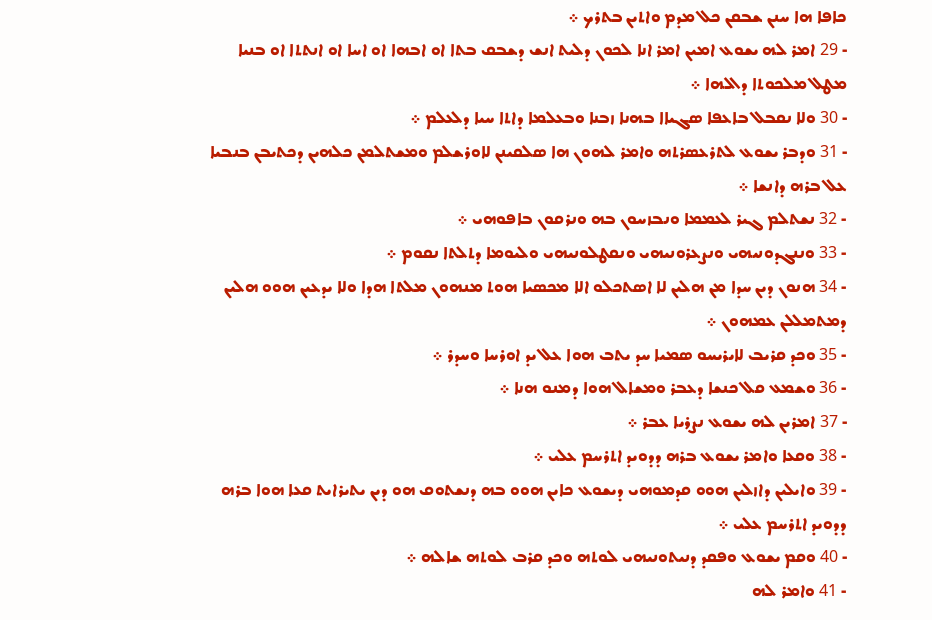ܟܐܦܐ ܗܐ ܚܢܢ ܫܒܩܢ ܟܠ ܡܕܡ ܘܐܬܝܢ ܒܬܪܟ ܀
- 29 ܐܡܪ ܠܗ ܝܫܘܥ ܐܡܝܢ ܐܡܪ ܐܢܐ ܠܟܘܢ ܕܠܝܬ ܐܢܫ ܕܫܒܩ ܒܬܐ ܐܘ ܐܒܗܐ ܐܘ ܐܚܐ ܐܘ ܐܢܬܬܐ ܐܘ ܒܢܝܐ ܡܛܠ ܡܠܟܘܬܐ ܕܐܠܗܐ ܀
- 30 ܘܠܐ ܢܩܒܠ ܒܐܥܦܐ ܤܓܝܐܐ ܒܗܢܐ ܙܒܢܐ ܘܒܥܠܡܐ ܕܐܬܐ ܚܝܐ ܕܠܥܠܡ ܀
- 31 ܘܕܒܪ ܝܫܘܥ ܠܬܪܥܤܪܬܗ ܘܐܡܪ ܠܗܘܢ ܗܐ ܤܠܩܝܢܢ ܠܐܘܪܫܠܡ ܘܡܫܬܠܡܢ ܟܠܗܝܢ ܕܟܬܝܒܢ ܒܢܒܝܐ ܥܠ ܒܪܗ ܕܐܢܫܐ ܀
- 32 ܢܫܬܠܡ ܓܝܪ ܠܥܡܡܐ ܘܢܒܙܚܘܢ ܒܗ ܘܢܪܩܘܢ ܒܐܦܘܗܝ ܀
- 33 ܘܢܢܓܕܘܢܝܗܝ ܘܢܨܥܪܘܢܝܗܝ ܘܢܩܛܠܘܢܝܗܝ ܘܠܝܘܡܐ ܕܬܠܬܐ ܢܩܘܡ ܀
- 34 ܗܢܘܢ ܕܝܢ ܚܕܐ ܡܢ ܗܠܝܢ ܠܐ ܐܤܬܟܠܘ ܐܠܐ ܡܟܤܝܐ ܗܘܬ ܡܢܗܘܢ ܡܠܬܐ ܗܕܐ ܘܠܐ ܝܕܥܝܢ ܗܘܘ ܗܠܝܢ ܕܡܬܡܠܠܢ ܥܡܗܘܢ ܀
- 35 ܘܟܕ ܩܪܝܒ ܠܐܝܪܝܚܘ ܤܡܝܐ ܚܕ ܝܬܒ ܗܘܐ ܥܠ ܝܕ ܐܘܪܚܐ ܘܚܕܪ ܀
- 36 ܘܫܡܥ ܩܠ ܟܢܫܐ ܕܥܒܪ ܘܡܫܐܠ ܗܘܐ ܕܡܢܘ ܗܢܐ ܀
- 37 ܐܡܪܝܢ ܠܗ ܝܫܘܥ ܢܨܪܝܐ ܥܒܪ ܀
- 38 ܘܩܥܐ ܘܐܡܪ ܝܫܘܥ ܒܪܗ ܕܕܘܝܕ ܐܬܪܚܡ ܥܠܝ ܀
- 39 ܘܐܝܠܝܢ ܕܐܙܠܝܢ ܗܘܘ ܩܕܡܘܗܝ ܕܝܫܘܥ ܟܐܝܢ ܗܘܘ ܒܗ ܕܢܫܬܘܩ ܗܘ ܕܝܢ ܝܬܝܪܐܝܬ ܩܥܐ ܗܘܐ ܒܪܗ ܕܕܘܝܕ ܐܬܪܚܡ ܥܠܝ ܀
- 40 ܘܩܡ ܝܫܘܥ ܘܦܩܕ ܕܢܝܬܘܢܝܗܝ ܠܘܬܗ ܘܟܕ ܩܪܒ ܠܘܬܗ ܫܐܠܗ ܀
- 41 ܘܐܡܪ ܠܗ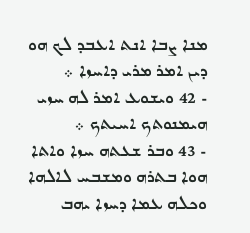ܡܢܐ ܨܒܐ ܐܢܬ ܐܥܒܕ ܠܟ ܗܘ ܕܝܢ ܐܡܪ ܡܪܝ ܕܐܚܙܐ ܀
- 42 ܘܝܫܘܥ ܐܡܪ ܠܗ ܚܙܝ ܗܝܡܢܘܬܟ ܐܚܝܬܟ ܀
- 43 ܘܒܪ ܫܥܬܗ ܚܙܐ ܘܐܬܐ ܗܘܐ ܒܬܪܗ ܘܡܫܒܚ ܠܐܠܗܐ ܘܟܠܗ ܥܡܐ ܕܚܙܐ ܝܗܒ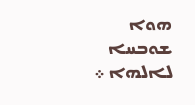ܗܘܐ ܫܘܒܚܐ ܠܐܠܗܐ ܀